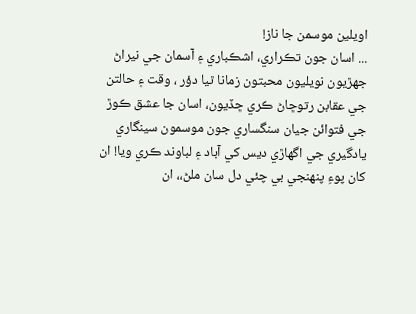اويلين موسمن جا ناز!
... اسان جون تڪراري، اشڪباري ۽ آسمان جي نيراڻ جھڙيون نويليون محبتون زمانا ٿيا دؤر ، وقت ۽ حالتن جي عقابن رتوڇاڻ ڪري ڇڏيون، اسان جا عشق ڪوڙ جي فتوائن جيان سنگساري جون موسمون سينگاري يادگيري جي اگھاڙي ديس کي آباد ۽ لباوند ڪري ويا! ان کان پوءِ پنھنجي بي چئي دل سان ملڻ،، ان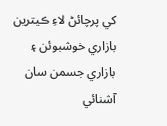کي پرچائڻ لاءِ ڪيترين بازاري خوشبوئن ۽ بازاري جسمن سان آشنائي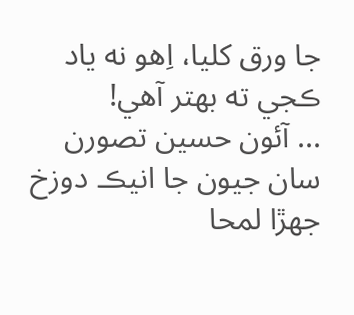جا ورق کليا، اِھو نه ياد ڪجي ته بھتر آھي!
... آئون حسين تصورن سان جيون جا انيڪ دوزخ جھڙا لمحا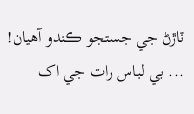ٽاڙڻ جي جستجو ڪندو آھيان!
... بي لباس رات جي اک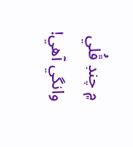۾ چنڊ ڦُلي وانگي آھي!